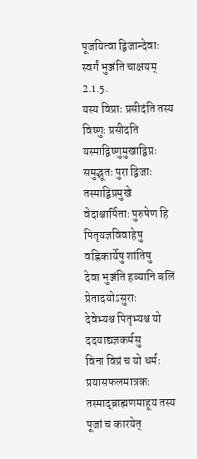पूजयित्वा द्विजान्देवाः स्वर्गं भुञ्जंति चाक्षयम् 2.1.5.
यस्य विप्राः प्रसीदंति तस्य विष्णुः प्रसीदति
यस्माद्विष्णुमुखाद्विप्रः समुद्भूतः पुरा द्विजाः
तस्माद्विप्रमुखे वेदाश्चार्पिताः पुरुषेण हि
पितृयज्ञविवाहेषु वह्निकार्येषु शांतिषु
देवा भुञ्जंति हव्यानि बलिं प्रेतादयोऽसुराः
देवेभ्यश्च पितृभ्यश्च यो ददयाद्यज्ञकर्मसु
विना विप्रं च यो धर्मः प्रयासफलमात्रकः
तस्माद्ब्राह्मणमाहूय तस्य पूजां च कारयेत्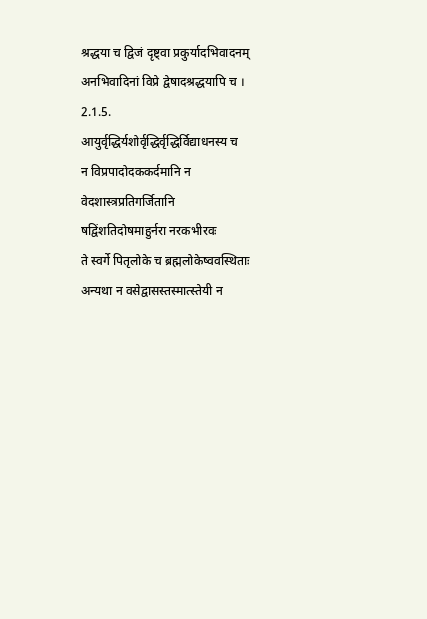श्रद्धया च द्विजं दृष्ट्वा प्रकुर्यादभिवादनम्
अनभिवादिनां विप्रे द्वेषादश्रद्धयापि च । 2.1.5.
आयुर्वृद्धिर्यशोर्वृद्धिर्वृद्धिर्विद्याधनस्य च
न विप्रपादोदककर्दमानि न वेदशास्त्रप्रतिगर्जितानि
षद्विंशतिदोषमाहुर्नरा नरकभीरवः
ते स्वर्गे पितृलोके च ब्रह्मलोकेष्ववस्थिताः
अन्यथा न वसेद्वासस्तस्मात्स्तेयी न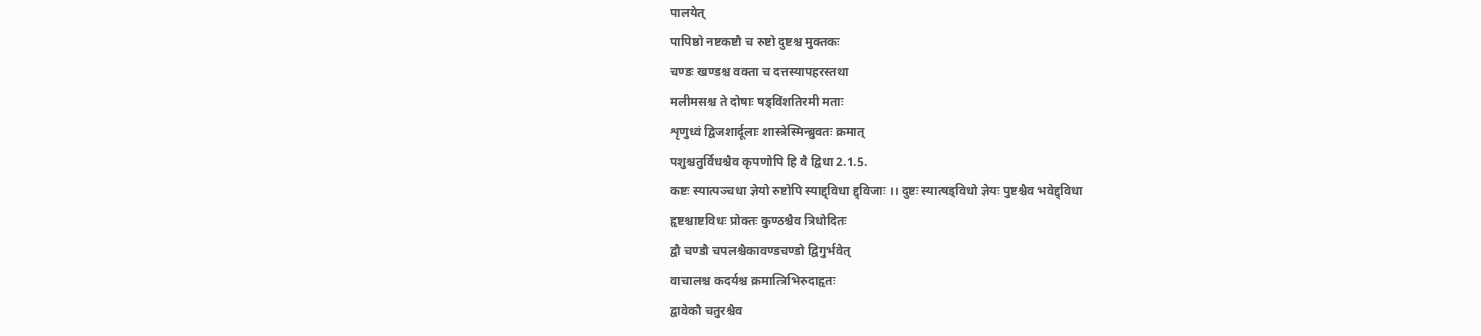पालयेत्
पापिष्ठो नष्टकष्टौ च रुष्टो दुष्टश्च मुक्तकः
चण्डः खण्डश्च वक्ता च दत्तस्यापहरस्तथा
मलीमसश्च ते दोषाः षड्विंशतिरमी मताः
शृणुध्वं द्विजशार्दूलाः शास्त्रेस्मिन्ब्रुवतः क्रमात्
पशुश्चतुर्विधश्चैव कृपणोपि हि वै द्विधा 2.1.5.
कष्टः स्यात्पञ्चधा ज्ञेयो रुष्टोपि स्याद्द्विधा द्द्विजाः ।। दुष्टः स्यात्षड्विधो ज्ञेयः पुष्टश्चैव भवेद्द्विधा
हृष्टश्चाष्टविधः प्रोक्तः कुण्ठश्चैव त्रिधोदितः
द्वौ चण्डौ चपलश्चैकावण्डचण्डो द्विगुर्भवेत्
वाचालश्च कदर्यश्च क्रमात्त्रिभिरुदाहृतः
द्वावेकौ चतुरश्चैव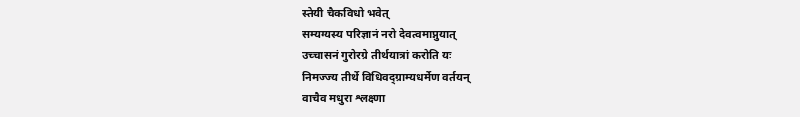स्तेयी चैकविधो भवेत्
सम्यग्यस्य परिज्ञानं नरो देवत्वमाप्नुयात्
उच्चासनं गुरोरग्रे तीर्थयात्रां करोति यः
निमज्ज्य तीर्थे विधिवद्ग्राम्यधर्मेण वर्तयन्
वाचैव मधुरा श्लक्ष्णा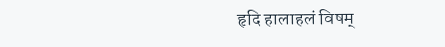हृदि हालाहलं विषम्